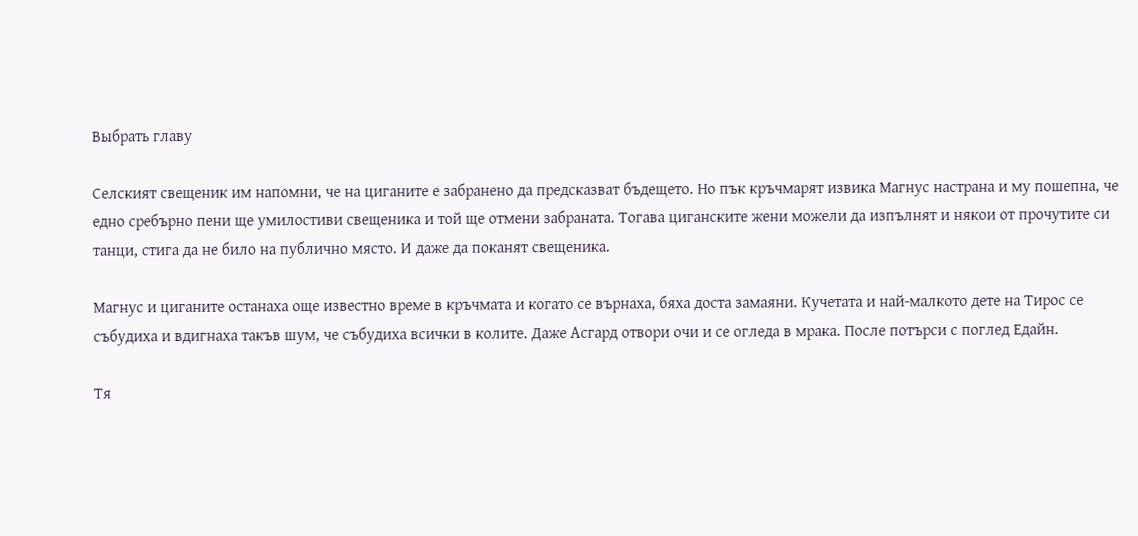Выбрать главу

Селският свещеник им напомни, че на циганите е забранено да предсказват бъдещето. Но пък кръчмарят извика Магнус настрана и му пошепна, че едно сребърно пени ще умилостиви свещеника и той ще отмени забраната. Тогава циганските жени можели да изпълнят и някои от прочутите си танци, стига да не било на публично място. И даже да поканят свещеника.

Магнус и циганите останаха още известно време в кръчмата и когато се върнаха, бяха доста замаяни. Кучетата и най-малкото дете на Тирос се събудиха и вдигнаха такъв шум, че събудиха всички в колите. Даже Асгард отвори очи и се огледа в мрака. После потърси с поглед Едайн.

Тя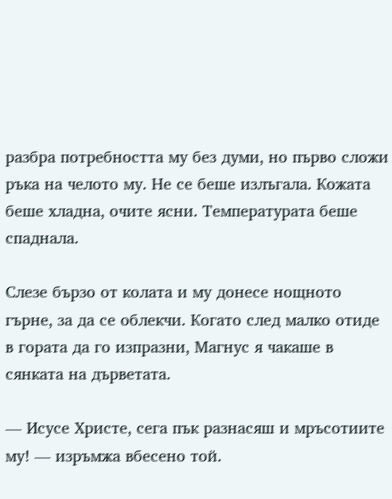разбра потребността му без думи, но първо сложи ръка на челото му. Не се беше излъгала. Кожата беше хладна, очите ясни. Температурата беше спаднала.

Слезе бързо от колата и му донесе нощното гърне, за да се облекчи. Когато след малко отиде в гората да го изпразни, Магнус я чакаше в сянката на дърветата.

— Исусе Христе, сега пък разнасяш и мръсотиите му! — изръмжа вбесено той.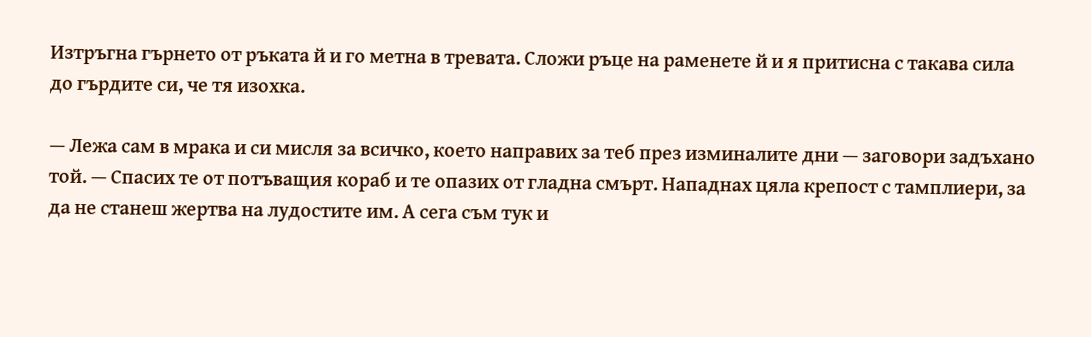Изтръгна гърнето от ръката й и го метна в тревата. Сложи ръце на раменете й и я притисна с такава сила до гърдите си, че тя изохка.

— Лежа сам в мрака и си мисля за всичко, което направих за теб през изминалите дни — заговори задъхано той. — Спасих те от потъващия кораб и те опазих от гладна смърт. Нападнах цяла крепост с тамплиери, за да не станеш жертва на лудостите им. А сега съм тук и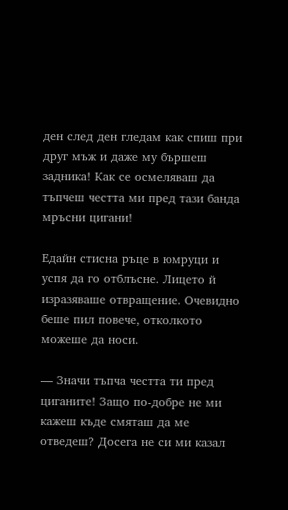ден след ден гледам как спиш при друг мъж и даже му бършеш задника! Как се осмеляваш да тъпчеш честта ми пред тази банда мръсни цигани!

Едайн стисна ръце в юмруци и успя да го отблъсне. Лицето й изразяваше отвращение. Очевидно беше пил повече, отколкото можеше да носи.

— Значи тъпча честта ти пред циганите! Защо по-добре не ми кажеш къде смяташ да ме отведеш? Досега не си ми казал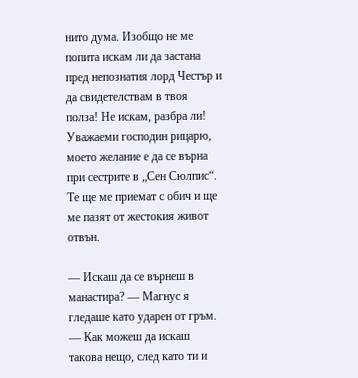нито дума. Изобщо не ме попита искам ли да застана пред непознатия лорд Честър и да свидетелствам в твоя полза! Не искам, разбра ли! Уважаеми господин рицарю, моето желание е да се върна при сестрите в „Сен Сюлпис“. Те ще ме приемат с обич и ще ме пазят от жестокия живот отвън.

— Искаш да се върнеш в манастира? — Магнус я гледаше като ударен от гръм. — Как можеш да искаш такова нещо, след като ти и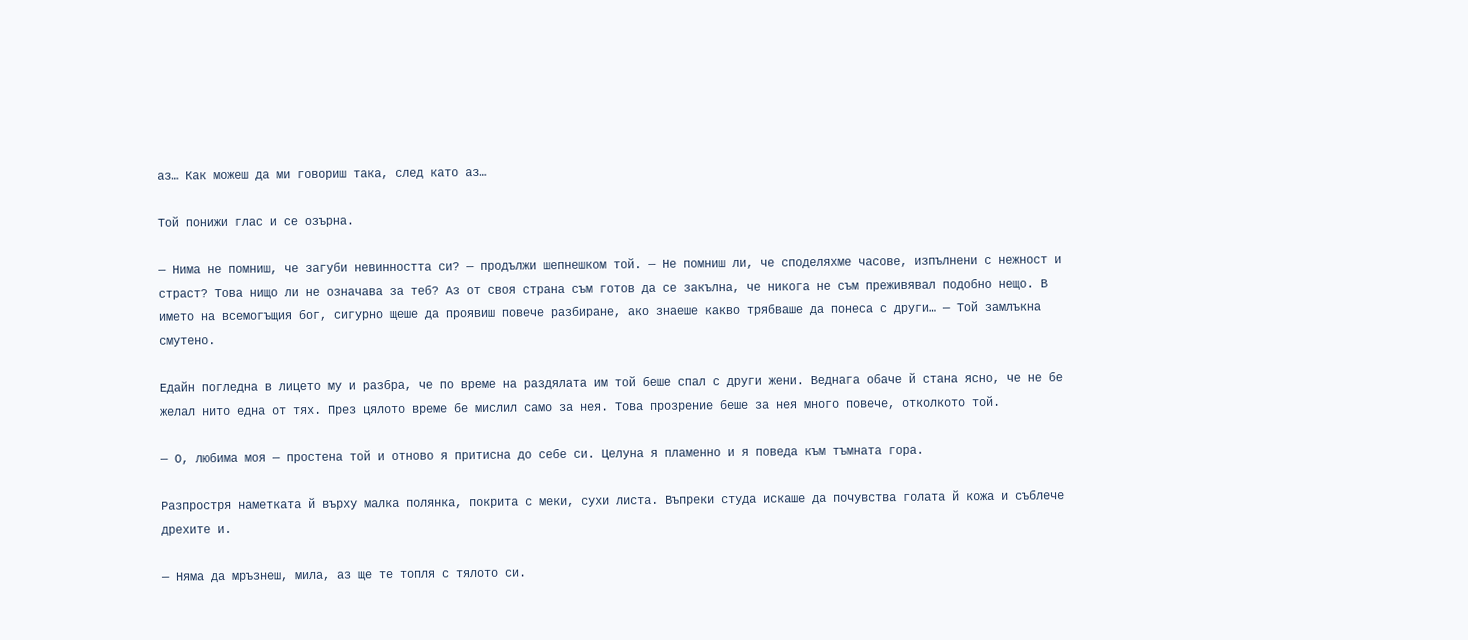аз… Как можеш да ми говориш така, след като аз…

Той понижи глас и се озърна.

— Нима не помниш, че загуби невинността си? — продължи шепнешком той. — Не помниш ли, че споделяхме часове, изпълнени с нежност и страст? Това нищо ли не означава за теб? Аз от своя страна съм готов да се закълна, че никога не съм преживявал подобно нещо. В името на всемогъщия бог, сигурно щеше да проявиш повече разбиране, ако знаеше какво трябваше да понеса с други… — Той замлъкна смутено.

Едайн погледна в лицето му и разбра, че по време на раздялата им той беше спал с други жени. Веднага обаче й стана ясно, че не бе желал нито една от тях. През цялото време бе мислил само за нея. Това прозрение беше за нея много повече, отколкото той.

— О, любима моя — простена той и отново я притисна до себе си. Целуна я пламенно и я поведа към тъмната гора.

Разпростря наметката й върху малка полянка, покрита с меки, сухи листа. Въпреки студа искаше да почувства голата й кожа и съблече дрехите и.

— Няма да мръзнеш, мила, аз ще те топля с тялото си.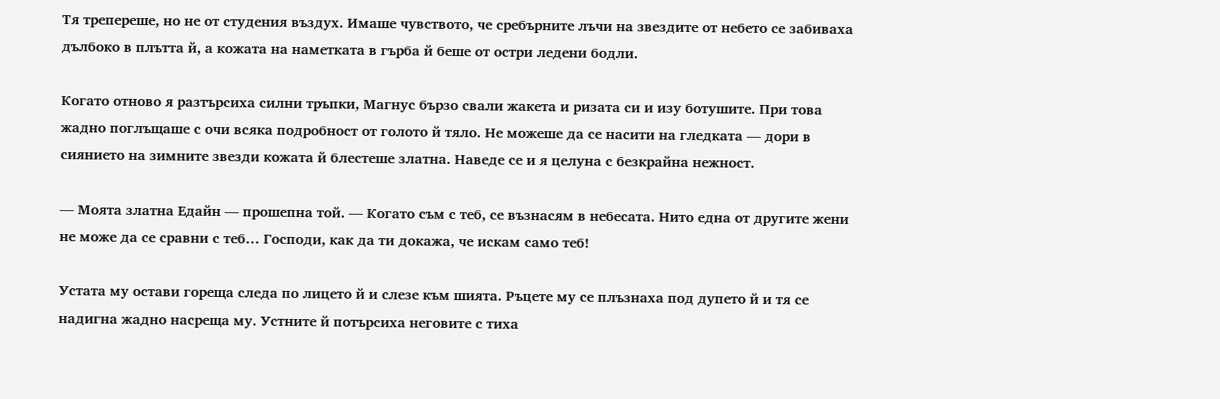Тя трепереше, но не от студения въздух. Имаше чувството, че сребърните лъчи на звездите от небето се забиваха дълбоко в плътта й, а кожата на наметката в гърба й беше от остри ледени бодли.

Когато отново я разтърсиха силни тръпки, Магнус бързо свали жакета и ризата си и изу ботушите. При това жадно поглъщаше с очи всяка подробност от голото й тяло. Не можеше да се насити на гледката — дори в сиянието на зимните звезди кожата й блестеше златна. Наведе се и я целуна с безкрайна нежност.

— Моята златна Едайн — прошепна той. — Когато съм с теб, се възнасям в небесата. Нито една от другите жени не може да се сравни с теб… Господи, как да ти докажа, че искам само теб!

Устата му остави гореща следа по лицето й и слезе към шията. Ръцете му се плъзнаха под дупето й и тя се надигна жадно насреща му. Устните й потърсиха неговите с тиха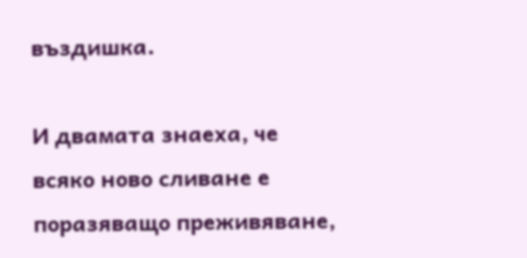въздишка.

И двамата знаеха, че всяко ново сливане е поразяващо преживяване,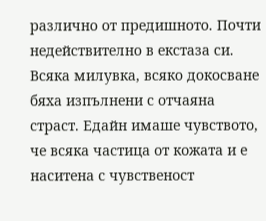различно от предишното. Почти недействително в екстаза си. Всяка милувка, всяко докосване бяха изпълнени с отчаяна страст. Едайн имаше чувството, че всяка частица от кожата и е наситена с чувственост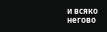и всяко негово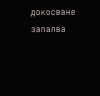докосване запалва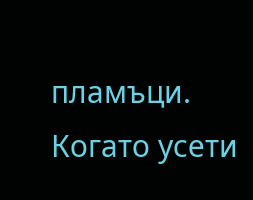пламъци. Когато усети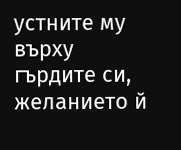устните му върху гърдите си, желанието й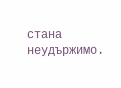стана неудържимо.